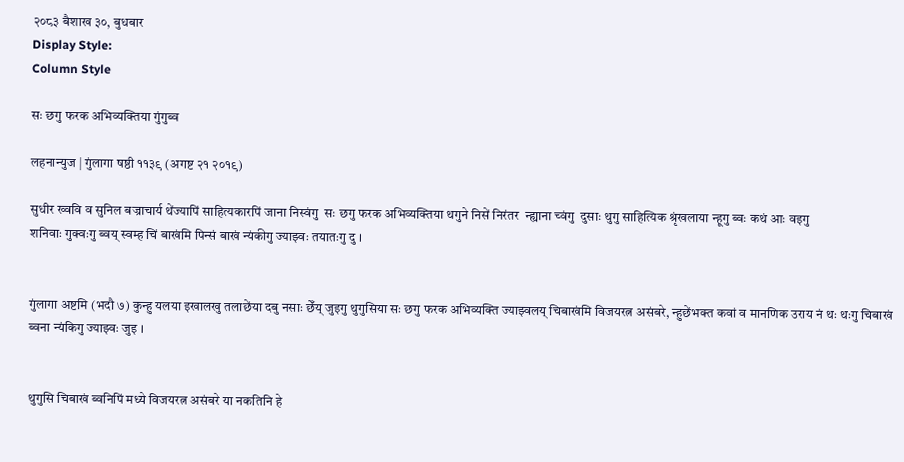२०८३ बैशाख ३०, बुधबार
Display Style:
Column Style

सः छगु फरक अभिव्यक्तिया गुंगुब्व

लहनान्युज | गुंलागा षष्ठी ११३९ (अगष्ट २१ २०१९)

सुधीर ख्ववि व सुनिल बज्राचार्य थेंज्यापिं साहित्यकारपिं जाना निस्वंगु  सः छगु फरक अभिव्यक्तिया थगुने निसें निरंतर  न्ह्याना च्वंगु  दुसाः थुगु साहित्यिक श्रृंखलाया न्हूगु ब्वः कथं आः वइगु
शनिवाः गुक्वःगु ब्वय् स्वम्ह चिं बाखंमि पिन्सं बाखं न्यंकीगु ज्याझ्वः तयातःगु दु ।


गुंलागा अष्टमि (भदौ ७) कुन्हु यलया इखालखु तलाछेंया दबु नसाः छेँय् जुइगु थुगुसिया सः छगु फरक अभिव्यक्ति ज्याझ्वलय् चिबाखंमि विजयरत्न असंबरे, न्हुछेंभक्त कवां व मानणिक उराय नं थः थःगु चिबाखं ब्वना न्यंकिगु ज्याझ्वः जुइ ।


थुगुसि चिबाखं ब्वनिपिं मध्ये विजयरत्न असंबरे या नकतिनि हे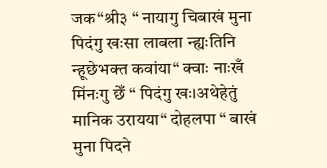जक“श्री३ “ नायागु चिबाखं मुना पिदंगु खःसा लाबला न्ह्यःतिनि न्हूछेभक्त कवांया“ क्वाः नाःखँ मिंनःगु छेँ “ पिदंगु खः।अथेहेतुं मानिक उरायया“ दोहलपा “ बाखं मुना पिदने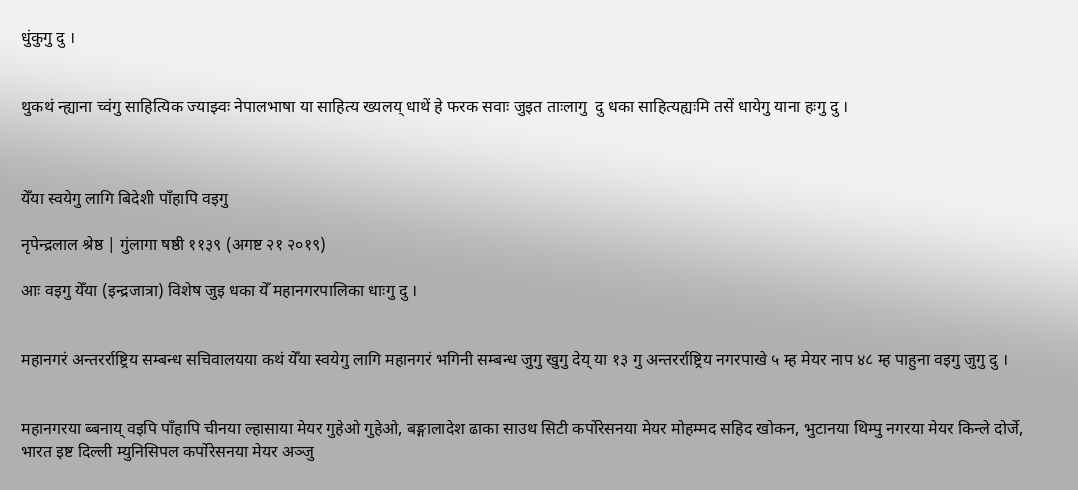धुंकुगु दु ।


थुकथं न्ह्याना च्वंगु साहित्यिक ज्याझ्वः नेपालभाषा या साहित्य ख्यलय् धाथें हे फरक सवाः जुइत ताःलागु  दु धका साहित्यह्यःमि तसें धायेगु याना हःगु दु ।



येँया स्वयेगु लागि बिदेशी पाँहापि वइगु

नृपेन्द्रलाल श्रेष्ठ | गुंलागा षष्ठी ११३९ (अगष्ट २१ २०१९)

आः वइगु येँया (इन्द्रजात्रा) विशेष जुइ धका येँ महानगरपालिका धाःगु दु ।


महानगरं अन्तरर्राष्ट्रिय सम्बन्ध सचिवालयया कथं येँया स्वयेगु लागि महानगरं भगिनी सम्बन्ध जुगु खुगु देय् या १३ गु अन्तरर्राष्ट्रिय नगरपाखे ५ म्ह मेयर नाप ४८ म्ह पाहुना वइगु जुगु दु ।


महानगरया ब्बनाय् वइपि पाँहापि चीनया ल्हासाया मेयर गुहेओ गुहेओ, बङ्गालादेश ढाका साउथ सिटी कर्पोरेसनया मेयर मोहम्मद सहिद खोकन, भुटानया थिम्पु नगरया मेयर किन्ले दोर्जे, भारत इष्ट दिल्ली म्युनिसिपल कर्पोरेसनया मेयर अञ्जु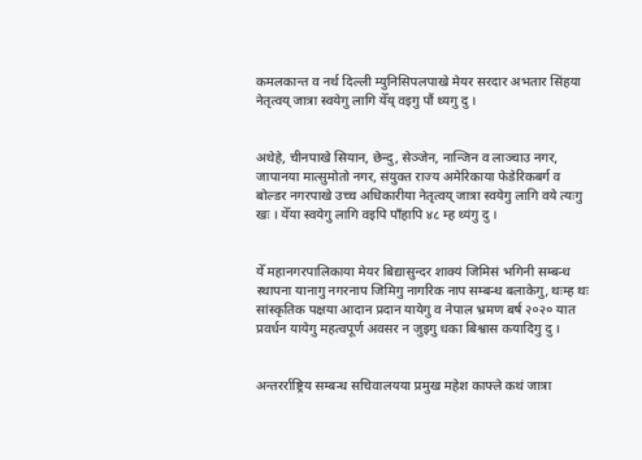कमलकान्त व नर्थ दिल्ली म्युनिसिपलपाखे मेयर सरदार अभतार सिंहया नेतृत्वय् जात्रा स्वयेगु लागि येँय् वइगु पौं थ्यगु दु ।


अथेहे, चीनपाखे सियान, छेन्दु, सेञ्जेन, नान्जिन व लाञ्चाउ नगर, जापानया मात्सुमोतो नगर, संयुक्त राज्य अमेरिकाया फेडेरिकबर्ग व बोल्डर नगरपाखे उच्च अधिकारीया नेतृत्वय् जात्रा स्वयेगु लागि वये त्यःगु खः । येँया स्वयेगु लागि वइपि पाँहापि ४८ म्ह थ्यंगु दु ।


येँ महानगरपालिकाया मेयर बिद्यासुन्दर शाक्यं जिमिसं भगिनी सम्बन्ध स्थापना यानागु नगरनाप जिमिगु नागरिक नाप सम्बन्ध बलाकेगु, थःम्ह थः सांस्कृतिक पक्षया आदान प्रदान यायेगु व नेपाल भ्रमण बर्ष २०२० यात प्रवर्धन यायेगु महत्वपूर्ण अवसर न जुइगु धका बिश्वास कयादिगु दु ।


अन्तरर्राष्ट्रिय सम्बन्ध सचिवालयया प्रमुख महेश काफ्ले कथं जात्रा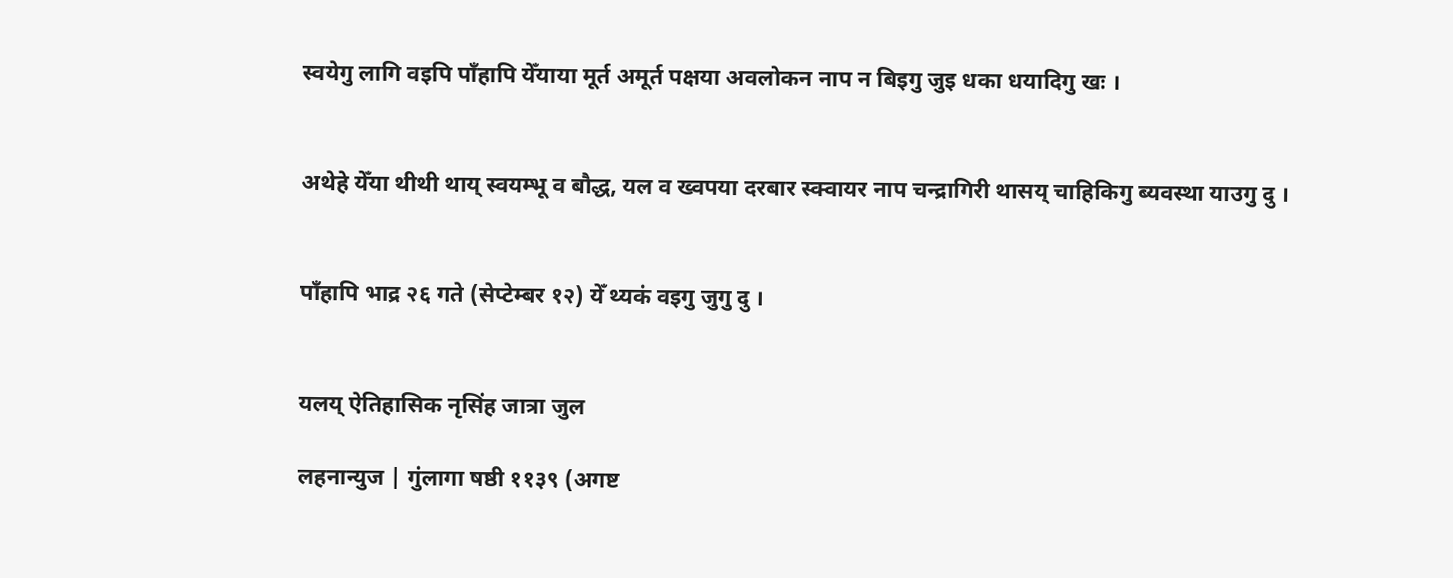स्वयेगु लागि वइपि पाँहापि येँयाया मूर्त अमूर्त पक्षया अवलोकन नाप न बिइगु जुइ धका धयादिगु खः ।


अथेहे येँया थीथी थाय् स्वयम्भू व बौद्ध, यल व ख्वपया दरबार स्क्वायर नाप चन्द्रागिरी थासय् चाहिकिगु ब्यवस्था याउगु दु ।


पाँहापि भाद्र २६ गते (सेप्टेम्बर १२) येँ थ्यकं वइगु जुगु दु ।


यलय् ऐतिहासिक नृसिंह जात्रा जुल

लहनान्युज | गुंलागा षष्ठी ११३९ (अगष्ट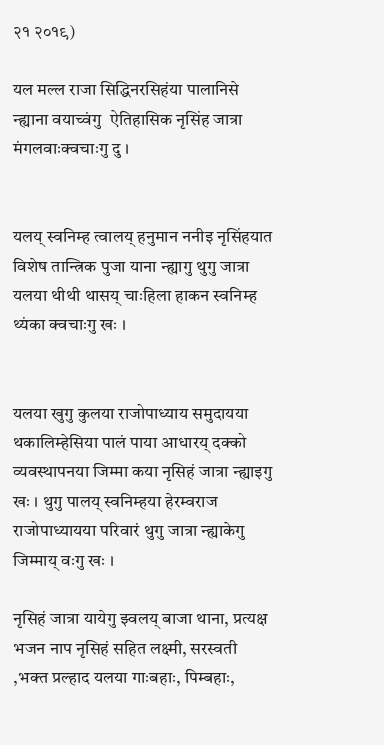२१ २०१९)

यल मल्ल राजा सिद्धिनरसिहंया पालानिसे न्ह्याना वयाच्वंगु  ऐतिहासिक नृसिंह जात्रा मंगलवाःक्वचाःगु दु ।


यलय् स्वनिम्ह त्वालय् हनुमान ननीइ नृसिंहयात विशेष तान्त्रिक पुजा याना न्ह्यागु थुगु जात्रा यलया थीथी थासय् चाःहिला हाकन स्वनिम्ह थ्यंका क्वचाःगु खः ।


यलया खुगु कुलया राजोपाध्याय समुदायया थकालिम्हेसिया पालं पाया आधारय् दक्को व्यवस्थापनया जिम्मा कया नृसिहं जात्रा न्ह्याइगु खः । थुगु पालय् स्वनिम्हया हेरम्वराज राजोपाध्यायया परिवारं थुगु जात्रा न्ह्याकेगु जिम्माय् वःगु खः ।

नृसिहं जात्रा यायेगु झ्वलय् बाजा थाना, प्रत्यक्ष भजन नाप नृसिहं सहित लक्ष्मी, सरस्वती ,भक्त प्रल्हाद यलया गाःबहाः, पिम्बहाः,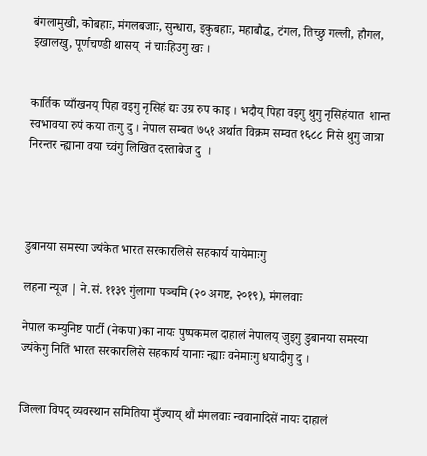बंगलामुखी, कोबहाः, मंगलबजाः, सुन्धारा, इकुबहाः, महाबौद्ध, टंगल, तिच्छु गल्ली, हौगल, इखालखु, पूर्णचण्डी थासय्  नं चाःहिउगु खः ।


कार्तिक प्याँखनय् पिहा वइगु नृसिहं द्यः उग्र रुप काइ । भदौय् पिहा वइगु थुगु नृसिहंयात  शान्त स्वभावया रुपं कया तःगु दु । नेपाल सम्बत ७५१ अर्थात विक्रम सम्वत १६८८ निसे थुगु जात्रा निरन्तर न्ह्याना वया च्वंगु लिखित दस्ताबेज दु  ।




डुबानया समस्या ज्यंकेत भारत सरकारलिसे सहकार्य यायेमाःगु

लहना न्यूज | ने.सं. ११३९ गुंलागा पञ्चमि (२० अगष्ट, २०१९), मंगलवाः

नेपाल कम्युनिष्ट पार्टी (नेकपा)का नायः पुष्पकमल दाहालं नेपालय् जुइगु डुबानया समस्या ज्यंकेगु नितिं भारत सरकारलिसे सहकार्य यानाः न्ह्याः वनेमाःगु धयादीगु दु ।


जिल्ला विपद् व्यवस्थान समितिया मुँज्याय् थौं मंगलवाः न्ववानादिसें नायः दाहालं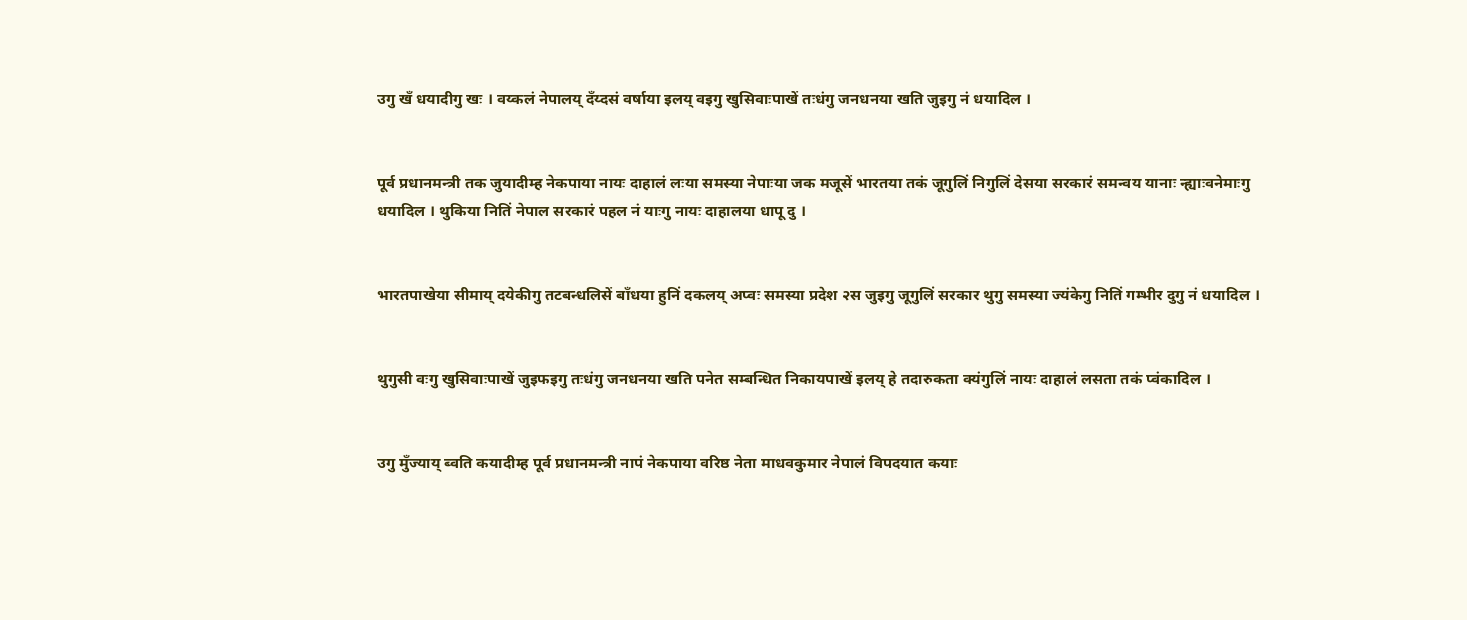उगु खँ धयादीगु खः । वय्कलं नेपालय् दँय्दसं वर्षाया इलय् वइगु खुसिवाःपाखें तःधंगु जनधनया खति जुइगु नं धयादिल ।


पूर्व प्रधानमन्त्री तक जुयादीम्ह नेकपाया नायः दाहालं लःया समस्या नेपाःया जक मजूसें भारतया तकं जूगुलिं निगुलिं देसया सरकारं समन्वय यानाः न्ह्याःवनेमाःगु धयादिल । थुकिया नितिं नेपाल सरकारं पहल नं याःगु नायः दाहालया धापू दु ।


भारतपाखेया सीमाय् दयेकीगु तटबन्धलिसें बाँधया हुनिं दकलय् अप्वः समस्या प्रदेश २स जुइगु जूगुलिं सरकार थुगु समस्या ज्यंकेगु नितिं गम्भीर दुगु नं धयादिल ।


थुगुसी वःगु खुसिवाःपाखें जुइफइगु तःधंगु जनधनया खति पनेत सम्बन्धित निकायपाखें इलय् हे तदारुकता क्यंगुलिं नायः दाहालं लसता तकं प्वंकादिल ।


उगु मुँज्याय् ब्वति कयादीम्ह पूर्व प्रधानमन्त्री नापं नेकपाया वरिष्ठ नेता माधवकुमार नेपालं विपदयात कयाः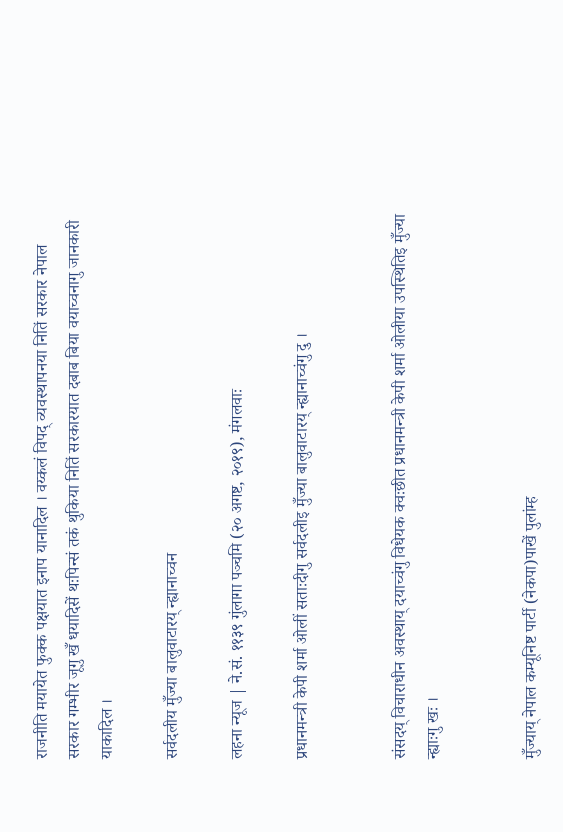राजनीति मयायेत फुक्क पक्षयात इनाप यानादिल । वय्कलं विपद् व्यवस्थापनया नितिं सरकार नेपाल सरकार गम्भीर जूगु खँ धयादिसें थःपिन्सं तकं थुकिया नितिं सरकारयात दबाब बिया वयाच्वनागु जानकारी याकादिल ।

सर्वदलीय मुँज्या बालुवाटारय् न्ह्यानाच्वन

लहना न्यूज | ने.सं. ११३९ गुंलागा पञ्चमि (२० अगष्ट, २०१९), मंगलवाः

प्रधानमन्त्री केपी शर्मा ओलीं सताःदीगु सर्वदलीइ मुँज्या बालुवाटारय् न्ह्यानाच्वंगु दु ।


संसदय् विचाराधीन अवस्थाय् दयाच्वंगु विधेयक क्वःछीत प्रधानमन्त्री केपी शर्मा ओलीया उपस्थितिइ मुँज्या न्ह्याःगु खः ।


मुँज्याय् नेपाल कम्यूनिष्ट पार्टी (नेकपा)पाखें पुलांम्ह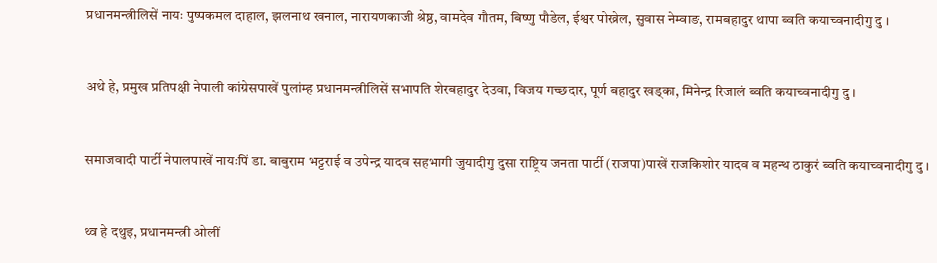प्रधानमन्त्रीलिसें नायः पुष्पकमल दाहाल, झलनाथ खनाल, नारायणकाजी श्रेष्ठ, वामदेव गौतम, बिष्णु पौडेल, ईश्वर पोख्रेल, सुवास नेम्वाङ, रामबहादुर थापा ब्वति कयाच्वनादीगु दु ।


अथे हे, प्रमुख प्रतिपक्षी नेपाली कांग्रेसपाखें पुलांम्ह प्रधानमन्त्रीलिसें सभापति शेरबहादुर देउवा, विजय गच्छदार, पूर्ण बहादुर खड्का, मिनेन्द्र रिजालं ब्वति कयाच्वनादीगु दु ।


समाजवादी पार्टी नेपालपाखें नायःपिं डा. बाबुराम भट्टराई व उपेन्द्र यादव सहभागी जुयादीगु दुसा राष्ट्रिय जनता पार्टी (राजपा)पाखें राजकिशोर यादव व महन्थ ठाकुरं ब्वति कयाच्वनादीगु दु ।


थ्व हे दथुइ, प्रधानमन्त्री ओलीं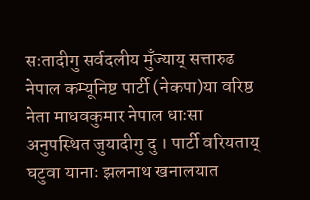सःतादीगु सर्वदलीय मुँज्याय् सत्तारुढ नेपाल कम्यूनिष्ट पार्टी (नेकपा)या वरिष्ठ नेता माधवकुमार नेपाल धाःसा अनुपस्थित जुयादीगु दु । पार्टी वरियताय् घटुवा यानाः झलनाथ खनालयात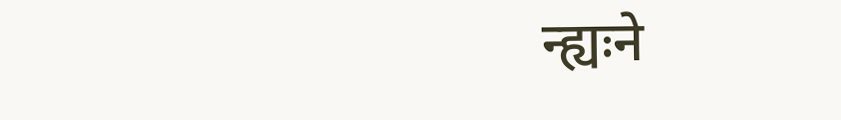न्ह्यःने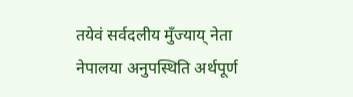तयेवं सर्वदलीय मुँज्याय् नेता नेपालया अनुपस्थिति अर्थपूर्ण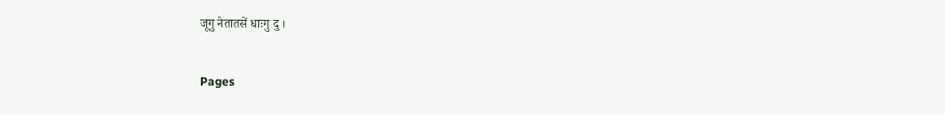जूगु नेतातसें धाःगु दु ।


Pages